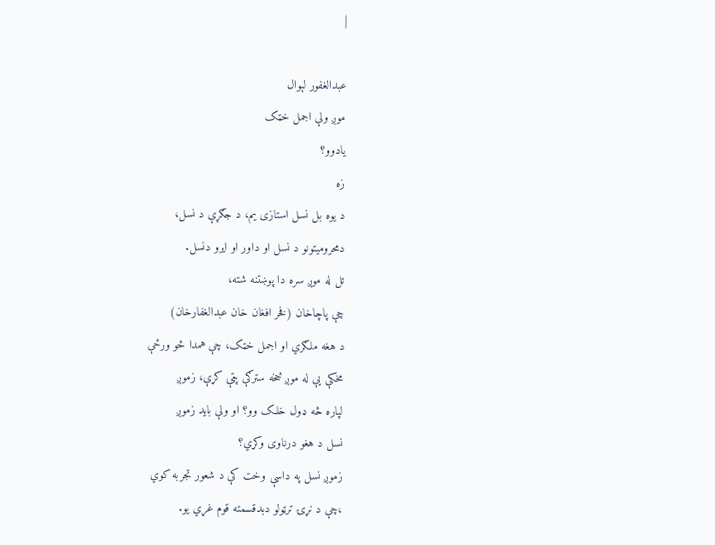|

عبدالغفور لېوال
موږ ولې اجمل خټک
يادوو؟
زه
د یوه بل نسل استازی یم، د جګړې د نسل،
دمحرومیتونو د نسل او داور او ایرو دنسل.
تل له موږ سره دا پوښتنه شته،
چې پاچاخان (فخر افغان خان عبدالغفارخان)
د هغه ملګري او اجمل خټک، چې همدا څو ورځې
مخکې یې له موږ څخه سترګې پټې کړې، زموږ
لپاره څه ډول خلک وو؟ او ولې باید زموږ
نسل د هغو درناوی وکړي؟
زموږ نسل په داسې وخت کې د شعور تجربه کوي
،چې د نړۍ ترټولو دبدقسمته قوم غړي یو.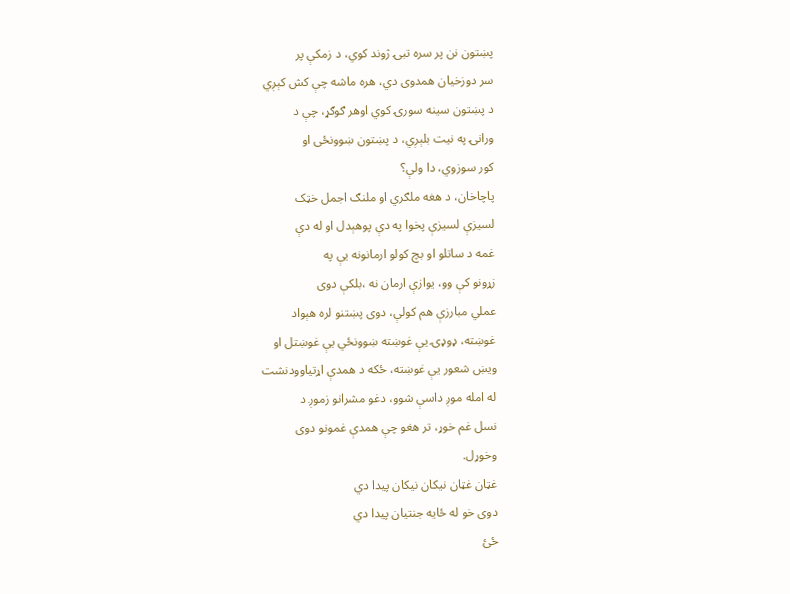پښتون نن پر سره تبۍ ژوند کوي، د زمکې پر
سر دوزخیان همدوی دي، هره ماشه چې کش کېږي
د پښتون سینه سورۍ کوي اوهر ګوګړ، چې د
ورانۍ په نیت بلېږي، د پښتون ښوونځی او
کور سوزوي، دا ولې؟
پاچاخان، د هغه ملګري او ملنګ اجمل خټک
لسیزې لسیزې پخوا په دې پوهېدل او له دې
غمه د ساتلو او بچ کولو ارمانونه یې په
زړونو کې وو، یوازې ارمان نه ،بلکې دوی
عملي مبارزې هم کولې، دوی پښتنو لره هېواد
غوښته، ډوډۍ یې غوښته ښوونځي یې غوښتل او
ویښ شعور یې غوښته، ځکه د همدې اړتیاوودنشت
له امله موږ داسې شوو، دغو مشرانو زموږ د
نسل غم خوړ، تر هغو چې همدې غمونو دوی
وخوړل.
غټان غټان نیکان نیکان پیدا دي
دوی خو له ځایه جنتیان پیدا دي
ځئ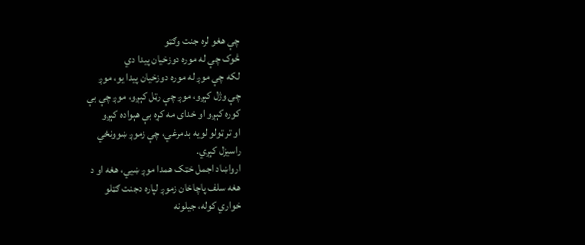چې هغو لره جنت وګټو
څوک چې له موره دوزخیان پیدا دي
لکه چې موږ له موره دوزخیان پیدا یو، موږ
چې وژل کېږو، موږ چې رټل کېږو، موږ چې بې
کوره کېږو او خدای مه کړه بې هېواده کېږو
او تر ټولو لویه بدمرغي، چې زموږ ښوونځي
راسیزل کېږي.
ارواښاد اجمل خټک همدا موږ ښيي، هغه او د
هغه سلف پاچاخان زموږ لپاره دجنت ګټلو
خواري کوله، جیلونه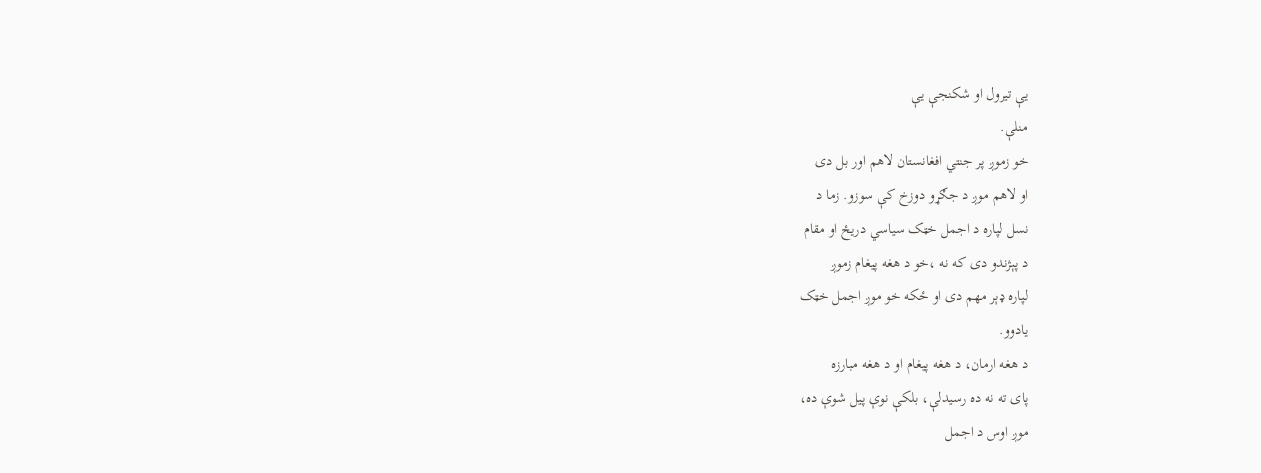یې تیرول او شکنجې یې
منلې.
خو زموږ پر جنتي افغانستان لاهم اور بل دی
او لاهم موږ د جګړو دوزخ کې سوزو. زما د
نسل لپاره د اجمل خټک سیاسي دریځ او مقام
د پېژندو دی که نه ،خو د هغه پیغام زموږ
لپاره ډېر مهم دی او ځکه خو موږ اجمل خټک
یادوو.
د هغه ارمان، د هغه پیغام او د هغه مبارزه
پای ته نه ده رسیدلې، بلکې نوې پیل شوې ده،
موږ اوس د اجمل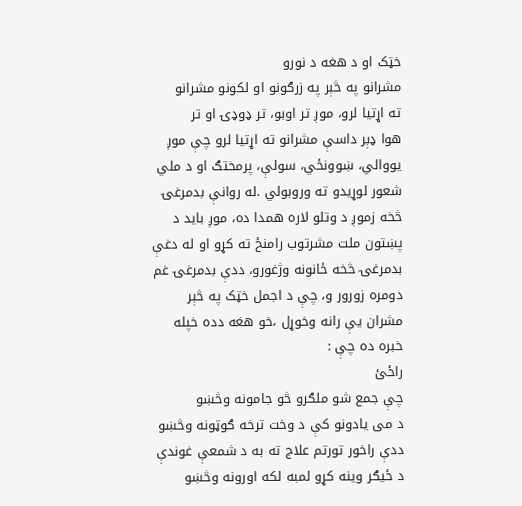خټک او د هغه د نورو
مشرانو په څېر په زرګونو او لکونو مشرانو
ته اړتیا لرو، موږ تر اوبو، تر ډوډۍ او تر
هوا ډېر داسې مشرانو ته اړتیا لرو چې موږ
یووالي، ښوونځي، سولې، پرمختګ او د ملي
شعور لوړیدو ته وروبولي .له روانې بدمرغۍ
څخه زموږ د وتلو لاره همدا ده، موږ باید د
پښتون ملت مشرتوب رامنځ ته کړو او له دغې
بدمرغۍ څخه ځانونه وژغورو، ددې بدمرغۍ غم
دومره زورور و، چې د اجمل خټک په څېر
مشران یې رانه وخوړل ،خو هغه دده خپله
خبره ده چې :
راځئ
چې جمع شو ملګرو څو جامونه وڅښو
د می یادونو کې د وخت ترخه ګوټونه وڅښو
ددې راخور تورتم علاج ته به د شمعې غوندې
د ځیګر وینه کړو لمبه لکه اورونه وڅښو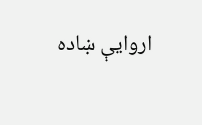اروایې ښاده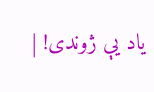یاد یې ژوندی! |